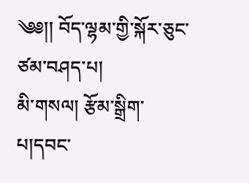༄༅།། བོད་ལྷམ་གྱི་སྐོར་ཅུང་ཙམ་བཤད་པ།
མི་གསལ། རྩོམ་སྒྲིག་པ།དབང་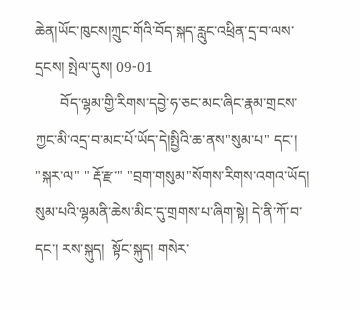ཆེན།ཡོང་ཁུངས།ཀྲུང་གོའི་བོད་སྐད་རླུང་འཕྲིན་དྲ་བ་ལས་དྲངས། སྤེལ་དུས། 09-01
       བོད་ལྷམ་གྱི་རིགས་དབྱེ་ཧ་ཅང་མང་ཞིང་རྣམ་གྲངས་ཀྱང་མི་འདྲ་བ་མང་པོ་ཡོད་དེ།སྤྱིའི་ཆ་ནས"སུམ་པ" དང་། "སྐར་ལ" " རྡོ་རྫ་" "བྲག་གསུམ"སོགས་རིགས་འགའ་ཡོད།  སུམ་པའི་ལྷམནི་ཆེས་མིང་དུ་གྲགས་པ་ཞིག་སྟེ། དེ་ནི་ཀོ་བ་དང་། རས་སྐུད།  སྟོང་སྐུད། གསེར་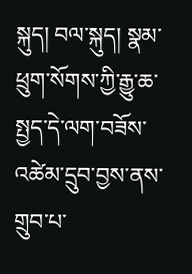སྐུད། བལ་སྐུད། སྣམ་ཕྲུག་སོགས་ཀྱི་རྒྱུ་ཆ་སྤྱད་དེ་ལག་བཟོས་འཚེམ་དྲུབ་བྱས་ནས་གྲུབ་པ་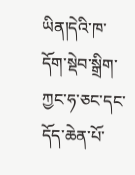ཡིན།དེའི་ཁ་དོག་སྡེབ་སྒྲིག་ཀྱང་ཧ་ཅང་དང་དོད་ཆེན་པོ་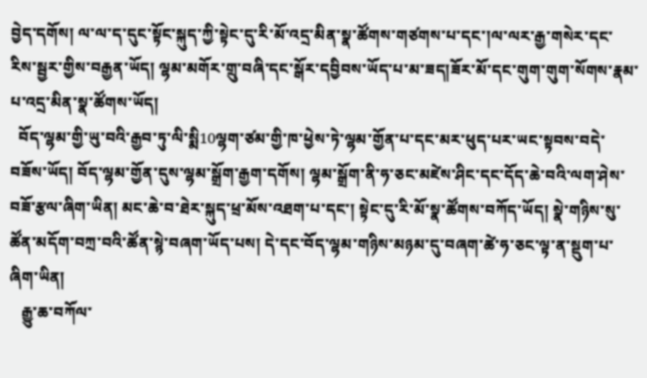བྱེད་དགོས། ལ་ལ་ད་དུང་སྟོང་སྐུད་ཀྱི་སྟེང་དུ་རི་མོ་འདྲ་མིན་སྣ་ཚོགས་གཙགས་པ་དང་།ལ་ལར་རྒྱ་གསེར་དང་རིས་སྦྱར་གྱིས་བརྒྱན་ཡོད། ལྷམ་མགོར་གྲུ་བཞི་དང་སྒོར་དབྱིབས་ཡོད་པ་མ་ཟད།ཟོར་མོ་དང་གུག་གུག་སོགས་རྣམ་པ་འདྲ་མིན་སྣ་ཚོགས་ཡོད།
  བོད་ལྷམ་གྱི་ཡུ་བའི་རྒྱབ་ཏུ་ལི་སྨི10ལྷག་ཙམ་གྱི་ཁ་ཕྱེས་ཏེ་ལྷམ་གྱོན་པ་དང་མར་ཕུད་པར་ཡང་སྟབས་བདེ་བཟོས་ཡོད། བོད་ལྷམ་གྱོན་དུས་ལྷམ་སྒྲོག་རྒྱག་དགོས། ལྷམ་སྒྲོག་ནི་ཧ་ཅང་མཛེས་ཤིང་དང་དོད་ཆེ་བའི་ལག་ཤེས་བཟོ་རྩལ་ཞིག་ཡིན། མང་ཆེ་བ་ཐེར་སྐུད་ཕྲ་མོས་འཐག་པ་དང་། སྟེང་དུ་རི་མོ་སྣ་ཚོགས་བཀོད་ཡོད། སྣེ་གཉིས་སུ་ཚོན་མདོག་བཀྲ་བའི་ཚོན་སྙེ་བཞག་ཡོད་པས། དེ་དང་བོད་ལྷམ་གཉིས་མཉམ་དུ་བཞག་ཚེ་ཧ་ཅང་ལྟ་ན་སྡུག་པ་ཞིག་ཡིན།
   རྒྱུ་ཆ་བཀོལ་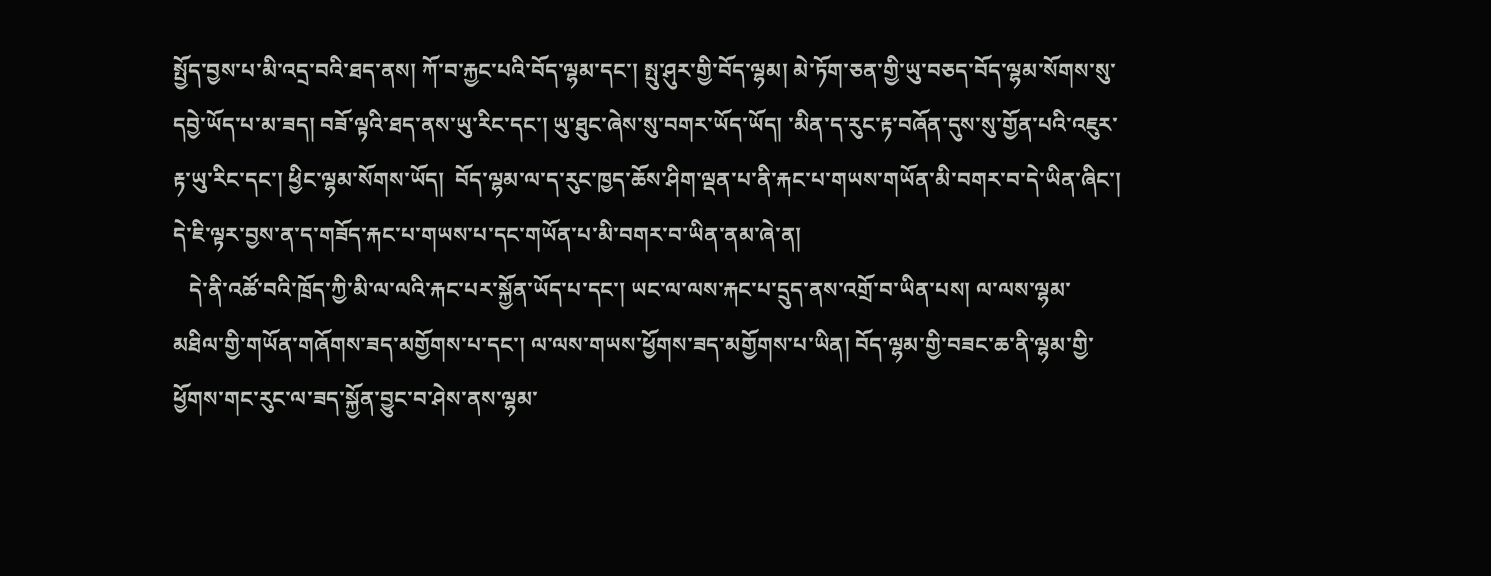སྤྱོད་བྱས་པ་མི་འདྲ་བའི་ཐད་ནས། ཀོ་བ་རྐྱང་པའི་བོད་ལྷམ་དང་། སྤུ་ཤུར་གྱི་བོད་ལྷམ། མེ་ཏོག་ཅན་གྱི་ཡུ་བཅད་བོད་ལྷམ་སོགས་སུ་དབྱེ་ཡོད་པ་མ་ཟད། བཟོ་ལྟའི་ཐད་ནས་ཡུ་རིང་དང་། ཡུ་ཐུང་ཞེས་སུ་བགར་ཡོད་ཡོད། ་མིན་ད་རུང་རྟ་བཞོན་དུས་སུ་གྱོན་པའི་འཇུར་རྟ་ཡུ་རིང་དང་། ཕྱིང་ལྷམ་སོགས་ཡོད།  བོད་ལྷམ་ལ་ད་རུང་ཁྱད་ཆོས་ཤིག་ལྡན་པ་ནི་རྐང་པ་གཡས་གཡོན་མི་བགར་བ་དེ་ཡིན་ཞིང་། དེ་ཇི་ལྟར་བྱས་ན་ད་གཟོད་རྐང་པ་གཡས་པ་དང་གཡོན་པ་མི་བགར་བ་ཡིན་ནམ་ཞེ་ན།
   དེ་ནི་འཚོ་བའི་ཁྲོད་ཀྱི་མི་ལ་ལའི་རྐང་པར་སྐྱོན་ཡོད་པ་དང་། ཡང་ལ་ལས་རྐང་པ་དྲུད་ནས་འགྲོ་བ་ཡིན་པས། ལ་ལས་ལྷམ་མཐིལ་གྱི་གཡོན་གཞོགས་ཟད་མགྱོགས་པ་དང་། ལ་ལས་གཡས་ཕྱོགས་ཟད་མགྱོགས་པ་ཡིན། བོད་ལྷམ་གྱི་བཟང་ཆ་ནི་ལྷམ་གྱི་ཕྱོགས་གང་རུང་ལ་ཟད་སྐྱོན་བྱུང་བ་ཤེས་ནས་ལྷམ་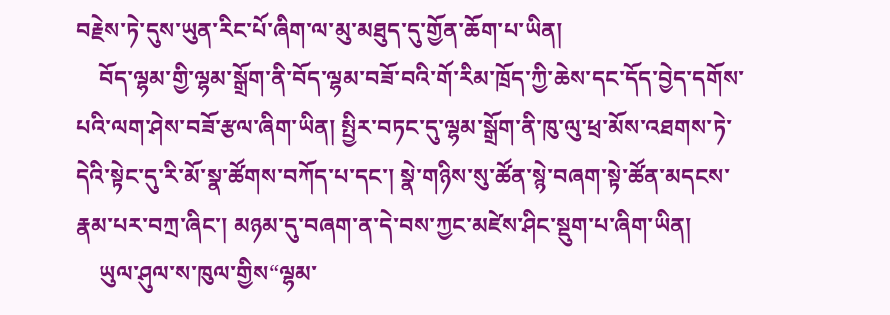བརྗེས་ཏེ་དུས་ཡུན་རིང་པོ་ཞིག་ལ་མུ་མཐུད་དུ་གྱོན་ཆོག་པ་ཡིན།
    བོད་ལྷམ་གྱི་ལྷམ་སྒྲོག་ནི་བོད་ལྷམ་བཟོ་བའི་གོ་རིམ་ཁྲོད་ཀྱི་ཆེས་དང་དོད་བྱེད་དགོས་པའི་ལག་ཤེས་བཟོ་རྩལ་ཞིག་ཡིན། སྤྱིར་བཏང་དུ་ལྷམ་སྒྲོག་ནི་ཁུ་ལུ་ཕྲ་མོས་འཐགས་ཏེ་དེའི་སྟེང་དུ་རི་མོ་སྣ་ཚོགས་བཀོད་པ་དང་། སྣེ་གཉིས་སུ་ཚོན་སྙེ་བཞག་སྟེ་ཚོན་མདངས་རྣམ་པར་བཀྲ་ཞིང་། མཉམ་དུ་བཞག་ན་དེ་བས་ཀྱང་མཛེས་ཤིང་སྡུག་པ་ཞིག་ཡིན།
    ཡུལ་ཤུལ་ས་ཁུལ་གྱིས“ལྷམ་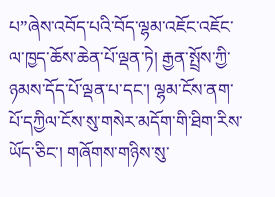པ”ཞེས་འབོད་པའི་བོད་ལྷམ་འཇོང་འཇོང་ལ་ཁྱད་ཆོས་ཆེན་པོ་ལྡན་ཏེ། རྒྱན་སྤྲོས་ཀྱི་ཉམས་དོད་པོ་ལྡན་པ་དང་། ལྷམ་ངོས་ནག་པོ་དཀྱིལ་ངོས་སུ་གསེར་མདོག་གི་ཐིག་རིས་ཡོད་ཅིང་། གཞོགས་གཉིས་སུ་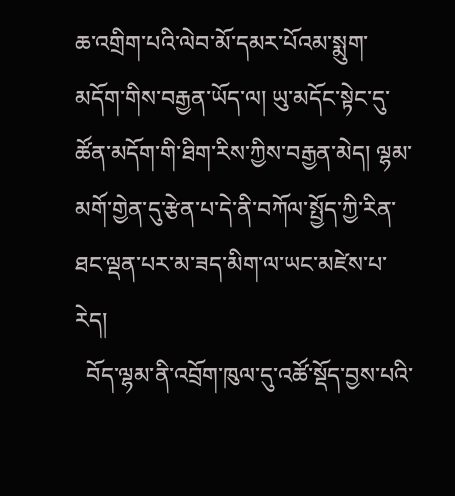ཆ་འགྲིག་པའི་ལེབ་མོ་དམར་པོའམ་སྨུག་མདོག་གིས་བརྒྱན་ཡོད་ལ། ཡུ་མདོང་སྟེང་དུ་ཚོན་མདོག་གི་ཐིག་རིས་ཀྱིས་བརྒྱན་མེད། ལྷམ་མགོ་གྱེན་དུ་རྩེན་པ་དེ་ནི་བཀོལ་སྤྱོད་ཀྱི་རིན་ཐང་ལྡན་པར་མ་ཟད་མིག་ལ་ཡང་མཛེས་པ་རེད།
  བོད་ལྷམ་ནི་འབྲོག་ཁུལ་དུ་འཚོ་སྡོད་བྱས་པའི་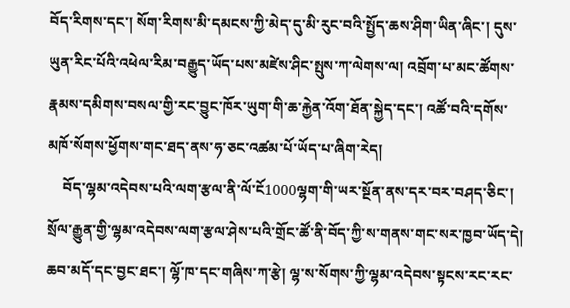བོད་རིགས་དང་། སོག་རིགས་མི་དམངས་ཀྱི་མེད་དུ་མི་རུང་བའི་སྤྱོད་ཆས་ཤིག་ཡིན་ཞིང་། དུས་ཡུན་རིང་པོའི་འཕེལ་རིམ་བརྒྱུད་ཡོད་པས་མཛེས་ཤིང་སྤུས་ཀ་ལེགས་ལ། འབྲོག་པ་མང་ཚོགས་རྣམས་དམིགས་བསལ་གྱི་རང་བྱུང་ཁོར་ཡུག་གི་ཆ་རྐྱེན་འོག་ཐོན་སྐྱེད་དང་། འཚོ་བའི་དགོས་མཁོ་སོགས་ཕྱོགས་གང་ཐད་ནས་ཧ་ཅང་འཚམ་པོ་ཡོད་པ་ཞིག་རེད།
    བོད་ལྷམ་འདེབས་པའི་ལག་རྩལ་ནི་ལོ་ངོ1000ལྷག་གི་ཡར་སྔོན་ནས་དར་བར་བཤད་ཅིང་། སྲོལ་རྒྱུན་གྱི་ལྷམ་འདེབས་ལག་རྩལ་ཤེས་པའི་གྲོང་ཚོ་ནི་བོད་ཀྱི་ས་གནས་གང་སར་ཁྱབ་ཡོད་དེ། ཆབ་མདོ་དང་བྱང་ཐང་། ལྷོ་ཁ་དང་གཞིས་ཀ་རྩེ། ལྷ་ས་སོགས་ཀྱི་ལྷམ་འདེབས་སྟངས་རང་རང་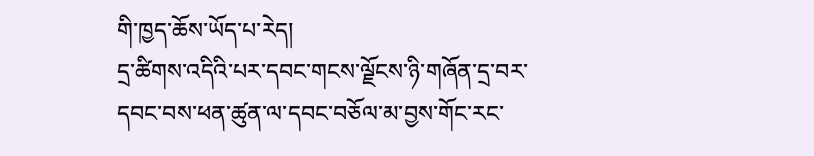གི་ཁྱད་ཆོས་ཡོད་པ་རེད།
དྲ་ཚིགས་འདིའི་པར་དབང་གངས་ལྗོངས་ཉི་གཞོན་དྲ་བར་དབང་བས་ཕན་ཚུན་ལ་དབང་བཅོལ་མ་བྱས་གོང་རང་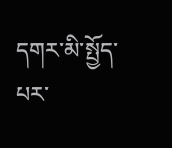དགར་མི་སྤྱོད་པར་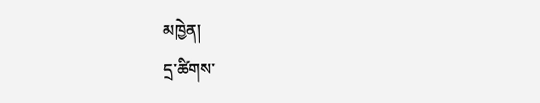མཁྱེན།
དྲ་ཚིགས་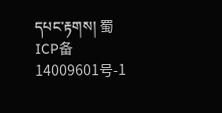དཔང་རྟགས། 蜀ICP备14009601号-1